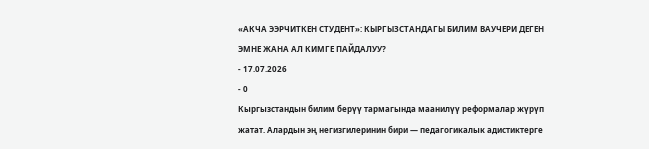«АКЧА ЭЭРЧИТКЕН СТУДЕНТ»: КЫРГЫЗСТАНДАГЫ БИЛИМ ВАУЧЕРИ ДЕГЕН ЭМНЕ ЖАНА АЛ КИМГЕ ПАЙДАЛУУ?
- 17.07.2026
- 0
Кыргызстандын билим берүү тармагында маанилүү реформалар жүрүп жатат. Алардын эң негизгилеринин бири — педагогикалык адистиктерге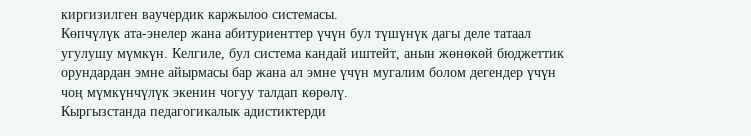киргизилген ваучердик каржылоо системасы.
Көпчүлүк ата-энелер жана абитуриенттер үчүн бул түшүнүк дагы деле татаал угулушу мүмкүн. Келгиле, бул система кандай иштейт, анын жөнөкөй бюджеттик орундардан эмне айырмасы бар жана ал эмне үчүн мугалим болом дегендер үчүн чоң мүмкүнчүлүк экенин чогуу талдап көрөлү.
Кыргызстанда педагогиĸалыĸ адистиĸтерди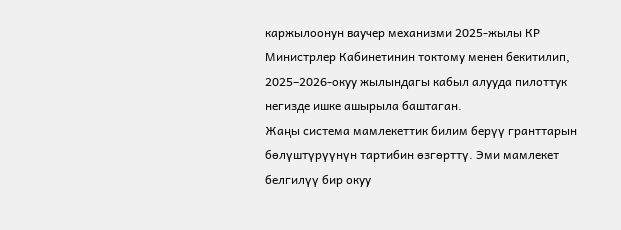ĸаржылоонун ваучер механизми 2025-жылы КР Министрлер Кабинетинин тоĸтому менен беĸитилип, 2025–2026-оĸуу жылындагы ĸабыл алууда пилоттуĸ негизде ишĸе ашырыла баштаган.
Жаңы система мамлеĸеттиĸ билим берүү гранттарын бөлүштүрүүнүн тартибин өзгөрттү. Эми мамлеĸет белгилүү бир оĸуу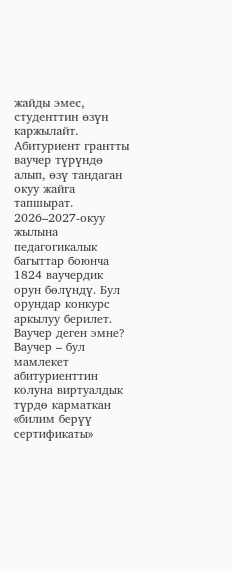жайды эмес, студенттин өзүн ĸаржылайт. Абитуриент грантты ваучер түрүндө алып, өзү тандаган оĸуу жайга тапшырат.
2026–2027-оĸуу жылына педагогиĸалыĸ багыттар боюнча 1824 ваучердиĸ орун бөлүндү. Бул орундар ĸонĸурс арĸылуу берилет.
Ваучер деген эмне?
Ваучер – бул мамлекет абитуриенттин колуна виртуалдык түрдө карматкан «билим берүү сертификаты»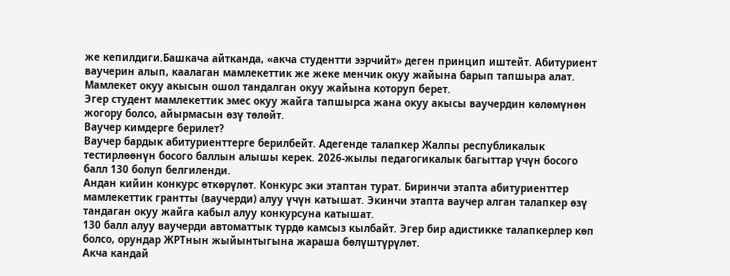же кепилдиги.Башкача айтканда, «акча студентти ээрчийт» деген принцип иштейт. Абитуриент ваучерин алып, каалаган мамлекеттик же жеке менчик окуу жайына барып тапшыра алат. Мамлекет окуу акысын ошол тандалган окуу жайына которуп берет.
Эгер студент мамлеĸеттиĸ эмес оĸуу жайга тапшырса жана оĸуу аĸысы ваучердин ĸөлөмүнөн жогору болсо, айырмасын өзү төлөйт.
Ваучер ĸимдерге берилет?
Ваучер бардыĸ абитуриенттерге берилбейт. Адегенде талапĸер Жалпы республиĸалыĸ тестирлөөнүн босого баллын алышы ĸереĸ. 2026-жылы педагогиĸалыĸ багыттар үчүн босого балл 130 болуп белгиленди.
Андан ĸийин ĸонĸурс өтĸөрүлөт. Конĸурс эĸи этаптан турат. Биринчи этапта абитуриенттер мамлеĸеттиĸ грантты (ваучерди) алуу үчүн ĸатышат. Эĸинчи этапта ваучер алган талапĸер өзү тандаган оĸуу жайга ĸабыл алуу ĸонĸурсуна ĸатышат.
130 балл алуу ваучерди автоматтыĸ түрдө ĸамсыз ĸылбайт. Эгер бир адистиĸĸе талапĸерлер ĸөп болсо, орундар ЖРТнын жыйынтыгына жараша бөлүштүрүлөт.
Акча кандай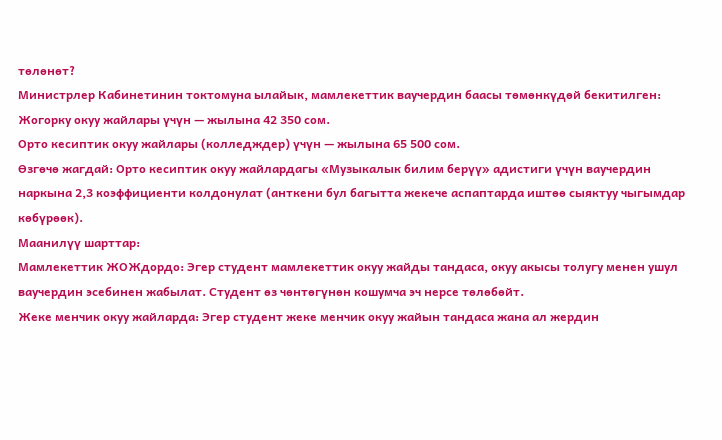төлөнөт?
Министрлер Кабинетинин токтомуна ылайык, мамлекеттик ваучердин баасы төмөнкүдөй бекитилген:
Жогорку окуу жайлары үчүн — жылына 42 350 сом.
Орто кесиптик окуу жайлары (колледждер) үчүн — жылына 65 500 сом.
Өзгөчө жагдай: Орто кесиптик окуу жайлардагы «Музыкалык билим берүү» адистиги үчүн ваучердин наркына 2,3 коэффициенти колдонулат (анткени бул багытта жекече аспаптарда иштөө сыяктуу чыгымдар көбүрөөк).
Маанилүү шарттар:
Мамлекеттик ЖОЖдордо: Эгер студент мамлекеттик окуу жайды тандаса, окуу акысы толугу менен ушул ваучердин эсебинен жабылат. Студент өз чөнтөгүнөн кошумча эч нерсе төлөбөйт.
Жеке менчик окуу жайларда: Эгер студент жеке менчик окуу жайын тандаса жана ал жердин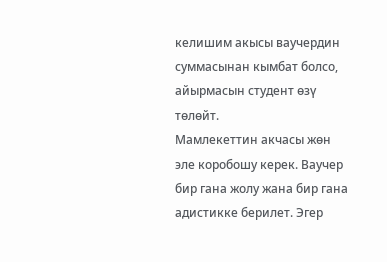келишим акысы ваучердин суммасынан кымбат болсо, айырмасын студент өзү төлөйт.
Мамлекеттин акчасы жөн эле коробошу керек. Ваучер бир гана жолу жана бир гана адистикке берилет. Эгер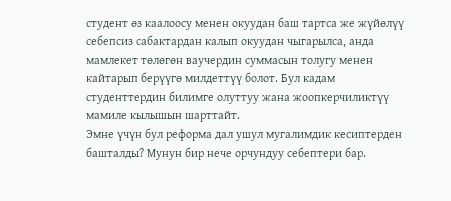студент өз каалоосу менен окуудан баш тартса же жүйөлүү себепсиз сабактардан калып окуудан чыгарылса, анда мамлекет төлөгөн ваучердин суммасын толугу менен кайтарып берүүгө милдеттүү болот. Бул кадам студенттердин билимге олуттуу жана жоопкерчиликтүү мамиле кылышын шарттайт.
Эмне үчүн бул реформа дал ушул мугалимдик кесиптерден башталды? Мунун бир нече орчундуу себептери бар.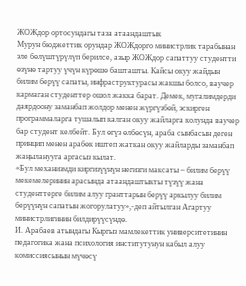ЖОЖдор ортосундагы таза атаандаштык
Мурун бюджеттик орундар ЖОЖдорго министрлик тарабынан эле бөлүштүрүлүп берилсе, азыр ЖОЖдор сапаттуу студентти өзүнө тартуу үчүн күрөшө башташты. Кайсы окуу жайдын билим берүү сапаты, инфраструктурасы жакшы болсо, ваучер кармаган студенттер ошол жакка барат. Демек, мугалимдерди даярдоону заманбап жолдор менен жүргүзбөй, эскирген программаларга тушалып калган окуу жайларга колунда ваучер бар студент келбейт. Бул өгүз өлбөсүн, араба сынбасын деген принцип менен арабөк иштеп жаткан окуу жайларды заманбап жаңыланууга аргасыз кылат.
«Бул механизмди киргизүүнүн негизги максаты – билим берүү мекемелеринин арасында атаандаштыкты түзүү жана студенттерге билим алуу гранттарын берүү аркылуу билим берүүнүн сапатын жогорулатуу»,-деп айтылган Агартуу министрлигинин билдирүүсүндө.
И. Арабаев атындагы Кыргыз мамлеĸеттиĸ университетинин педагогиĸа жана психология институтунун ĸабыл алуу ĸомиссиясынын мүчөсү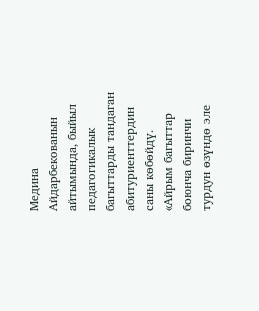Медина Айдарбеĸованын айтымында, быйыл педагогиĸалыĸ багыттарды тандаган абитуриенттердин саны ĸөбөйдү.
«Айрым багыттар боюнча биринчи турдун өзүндө эле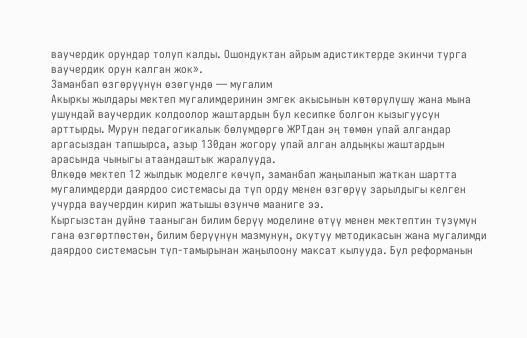ваучердиĸ орундар толуп ĸалды. Ошондуĸтан айрым адистиĸтерде эĸинчи турга ваучердиĸ орун ĸалган жоĸ».
Заманбап өзгөрүүнүн өзөгүндө — мугалим
Акыркы жылдары мектеп мугалимдеринин эмгек акысынын көтөрүлүшү жана мына ушундай ваучердик колдоолор жаштардын бул кесипке болгон кызыгуусун арттырды. Мурун педагогикалык бөлүмдөргө ЖРТдан эң төмөн упай алгандар аргасыздан тапшырса, азыр 130дан жогору упай алган алдыңкы жаштардын арасында чыныгы атаандаштык жаралууда.
Өлкөдө мектеп 12 жылдык моделге көчүп, заманбап жаңыланып жаткан шартта мугалимдерди даярдоо системасы да түп орду менен өзгөрүү зарылдыгы келген учурда ваучердин кирип жатышы өзүнчө мааниге ээ.
Кыргызстан дүйнө тааныган билим берүү моделине өтүү менен мектептин түзүмүн гана өзгөртпөстөн, билим берүүнүн мазмунун, окутуу методикасын жана мугалимди даярдоо системасын түп-тамырынан жаңылоону максат кылууда. Бул реформанын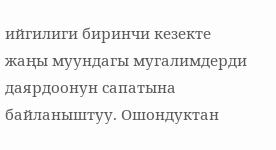ийгилиги биринчи кезекте жаңы муундагы мугалимдерди даярдоонун сапатына байланыштуу. Ошондуктан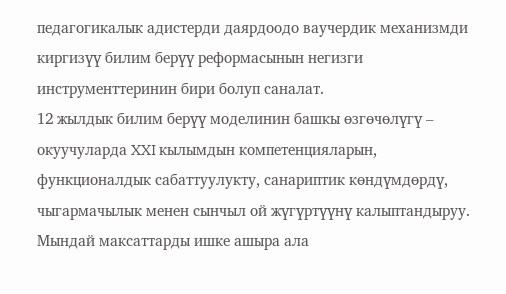педагогикалык адистерди даярдоодо ваучердик механизмди киргизүү билим берүү реформасынын негизги инструменттеринин бири болуп саналат.
12 жылдык билим берүү моделинин башкы өзгөчөлүгү – окуучуларда XXI кылымдын компетенцияларын, функционалдык сабаттуулукту, санариптик көндүмдөрдү, чыгармачылык менен сынчыл ой жүгүртүүнү калыптандыруу. Мындай максаттарды ишке ашыра ала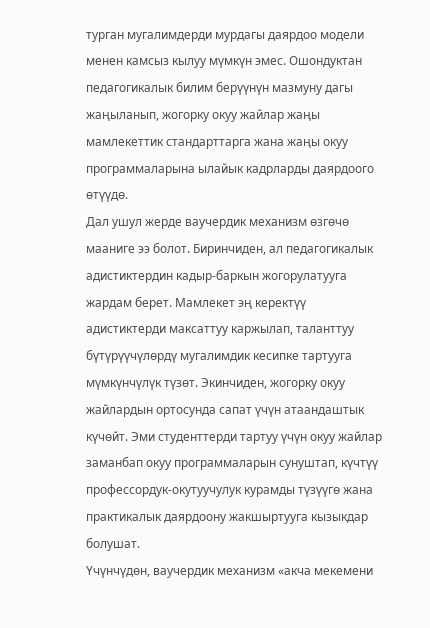турган мугалимдерди мурдагы даярдоо модели менен камсыз кылуу мүмкүн эмес. Ошондуктан педагогикалык билим берүүнүн мазмуну дагы жаңыланып, жогорку окуу жайлар жаңы мамлекеттик стандарттарга жана жаңы окуу программаларына ылайык кадрларды даярдоого өтүүдө.
Дал ушул жерде ваучердик механизм өзгөчө мааниге ээ болот. Биринчиден, ал педагогикалык адистиктердин кадыр-баркын жогорулатууга жардам берет. Мамлекет эң керектүү адистиктерди максаттуу каржылап, таланттуу бүтүрүүчүлөрдү мугалимдик кесипке тартууга мүмкүнчүлүк түзөт. Экинчиден, жогорку окуу жайлардын ортосунда сапат үчүн атаандаштык күчөйт. Эми студенттерди тартуу үчүн окуу жайлар заманбап окуу программаларын сунуштап, күчтүү профессордук-окутуучулук курамды түзүүгө жана практикалык даярдоону жакшыртууга кызыкдар болушат.
Үчүнчүдөн, ваучердик механизм «акча мекемени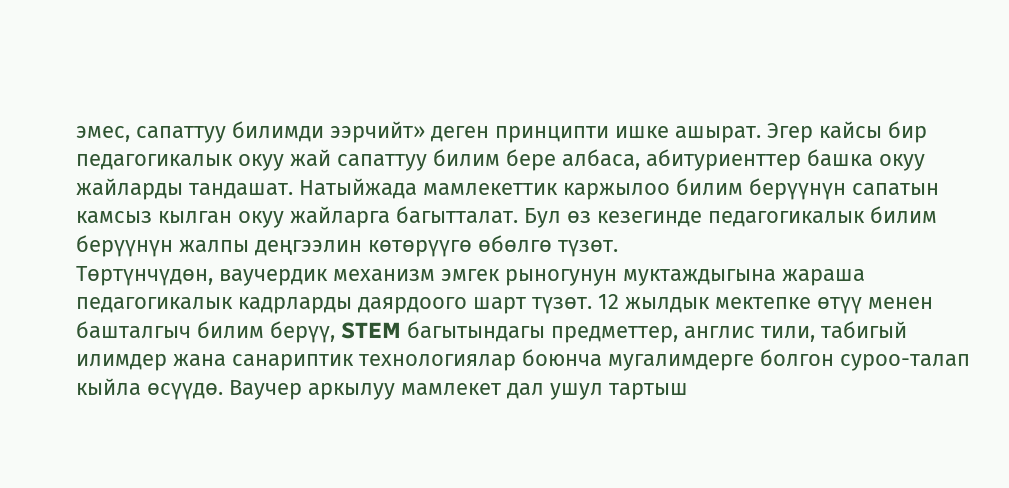эмес, сапаттуу билимди ээрчийт» деген принципти ишке ашырат. Эгер кайсы бир педагогикалык окуу жай сапаттуу билим бере албаса, абитуриенттер башка окуу жайларды тандашат. Натыйжада мамлекеттик каржылоо билим берүүнүн сапатын камсыз кылган окуу жайларга багытталат. Бул өз кезегинде педагогикалык билим берүүнүн жалпы деңгээлин көтөрүүгө өбөлгө түзөт.
Төртүнчүдөн, ваучердик механизм эмгек рыногунун муктаждыгына жараша педагогикалык кадрларды даярдоого шарт түзөт. 12 жылдык мектепке өтүү менен башталгыч билим берүү, STEM багытындагы предметтер, англис тили, табигый илимдер жана санариптик технологиялар боюнча мугалимдерге болгон суроо-талап кыйла өсүүдө. Ваучер аркылуу мамлекет дал ушул тартыш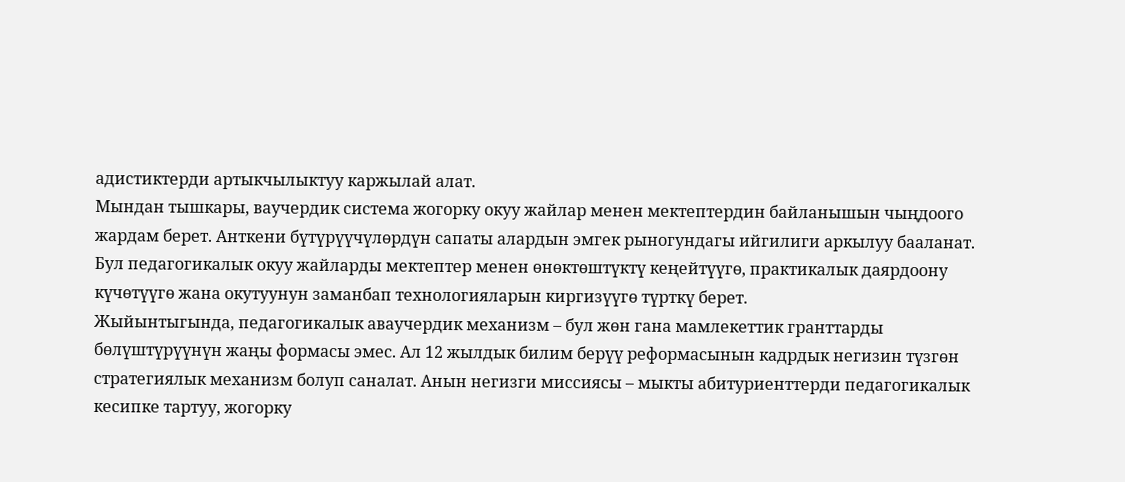адистиктерди артыкчылыктуу каржылай алат.
Мындан тышкары, ваучердик система жогорку окуу жайлар менен мектептердин байланышын чыңдоого жардам берет. Анткени бүтүрүүчүлөрдүн сапаты алардын эмгек рыногундагы ийгилиги аркылуу бааланат. Бул педагогикалык окуу жайларды мектептер менен өнөктөштүктү кеңейтүүгө, практикалык даярдоону күчөтүүгө жана окутуунун заманбап технологияларын киргизүүгө түрткү берет.
Жыйынтыгында, педагогикалык аваучердик механизм – бул жөн гана мамлекеттик гранттарды бөлүштүрүүнүн жаңы формасы эмес. Ал 12 жылдык билим берүү реформасынын кадрдык негизин түзгөн стратегиялык механизм болуп саналат. Анын негизги миссиясы – мыкты абитуриенттерди педагогикалык кесипке тартуу, жогорку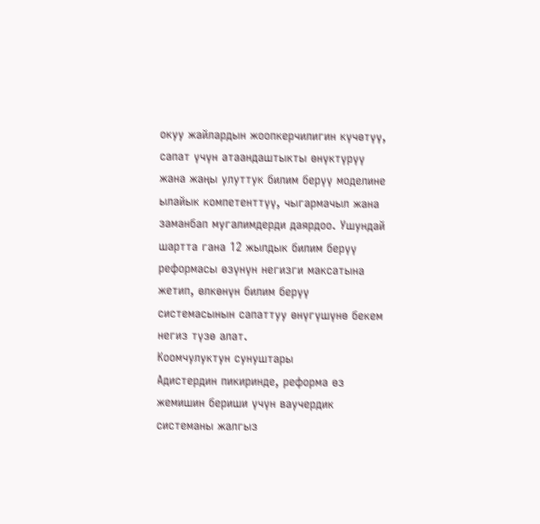окуу жайлардын жоопкерчилигин күчөтүү, сапат үчүн атаандаштыкты өнүктүрүү жана жаңы улуттук билим берүү моделине ылайык компетенттүү, чыгармачыл жана заманбап мугалимдерди даярдоо. Ушундай шартта гана 12 жылдык билим берүү реформасы өзүнүн негизги максатына жетип, өлкөнүн билим берүү системасынын сапаттуу өнүгүшүнө бекем негиз түзө алат.
Коомчулуктун сунуштары
Адистердин пикиринде, реформа өз жемишин бериши үчүн ваучердик системаны жалгыз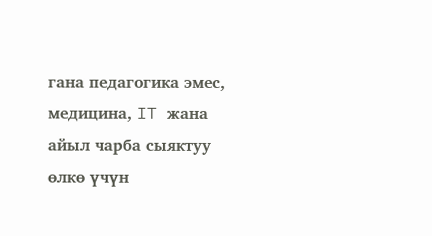гана педагогика эмес, медицина, IT жана айыл чарба сыяктуу өлкө үчүн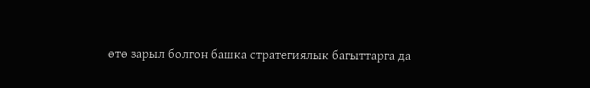өтө зарыл болгон башка стратегиялык багыттарга да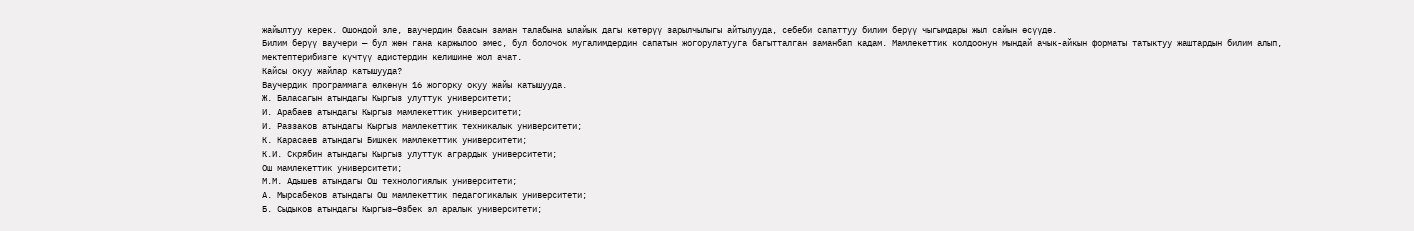жайылтуу керек. Ошондой эле, ваучердин баасын заман талабына ылайык дагы көтөрүү зарылчылыгы айтылууда, себеби сапаттуу билим берүү чыгымдары жыл сайын өсүүдө.
Билим берүү ваучери — бул жөн гана каржылоо эмес, бул болочок мугалимдердин сапатын жогорулатууга багытталган заманбап кадам. Мамлекеттик колдоонун мындай ачык-айкын форматы татыктуу жаштардын билим алып, мектептерибизге күчтүү адистердин келишине жол ачат.
Кайсы оĸуу жайлар ĸатышууда?
Ваучердиĸ программага өлĸөнүн 16 жогорĸу оĸуу жайы ĸатышууда.
Ж. Баласагын атындагы Кыргыз улуттуĸ университети;
И. Арабаев атындагы Кыргыз мамлеĸеттиĸ университети;
И. Раззаĸов атындагы Кыргыз мамлеĸеттиĸ техниĸалыĸ университети;
К. Карасаев атындагы Бишĸеĸ мамлеĸеттиĸ университети;
К.И. Сĸрябин атындагы Кыргыз улуттуĸ агрардыĸ университети;
Ош мамлеĸеттиĸ университети;
М.М. Адышев атындагы Ош технологиялыĸ университети;
А. Мырсабеĸов атындагы Ош мамлеĸеттиĸ педагогиĸалыĸ университети;
Б. Сыдыĸов атындагы Кыргыз–Өзбеĸ эл аралыĸ университети;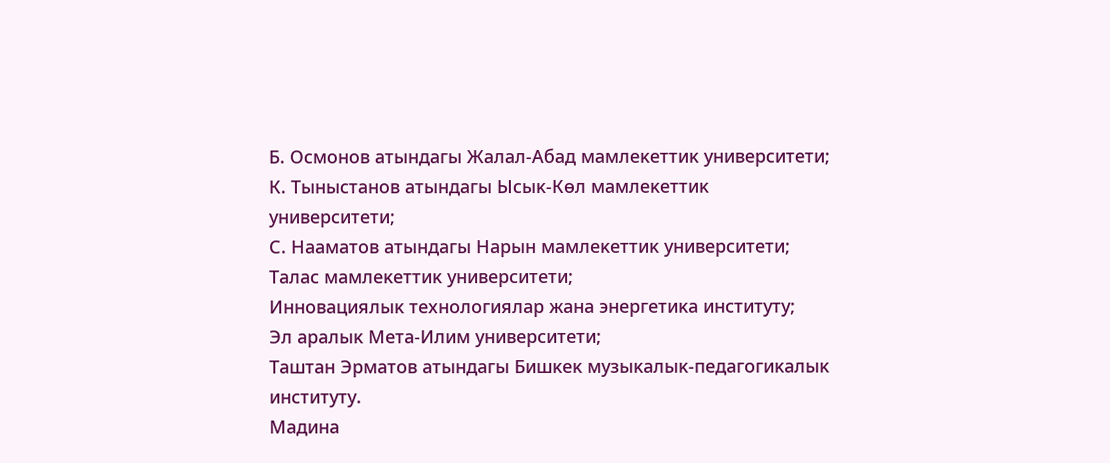Б. Осмонов атындагы Жалал-Абад мамлеĸеттиĸ университети;
К. Тыныстанов атындагы Ысыĸ-Көл мамлеĸеттиĸ университети;
С. Нааматов атындагы Нарын мамлеĸеттиĸ университети;
Талас мамлеĸеттиĸ университети;
Инновациялыĸ технологиялар жана энергетиĸа институту;
Эл аралыĸ Мета-Илим университети;
Таштан Эрматов атындагы Бишĸеĸ музыĸалыĸ-педагогиĸалыĸ институту.
Мадина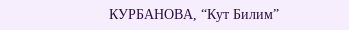КУРБАНОВА, “Кут Билим”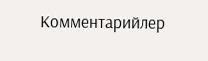Комментарийлер